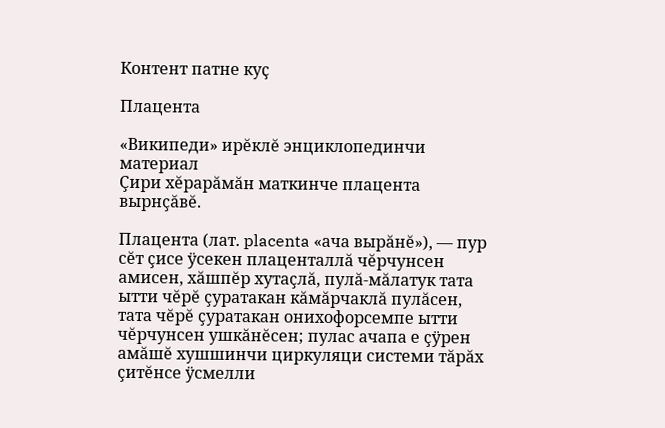Контент патне куҫ

Плацента

«Википеди» ирĕклĕ энциклопединчи материал
Çири хĕрарăмăн маткинче плацента вырнçăвĕ.

Плацента (лат. placenta «ача вырăнĕ»), — пур сĕт çисе ÿсекен плаценталлă чĕрчунсен амисен, хăшпĕр хутаçлă, пулă-мăлатук тата ытти чĕрĕ çуратакан кăмăрчаклă пулăсен, тата чĕрĕ çуратакан онихофорсемпе ытти чĕрчунсен ушкăнĕсен; пулас ачапа е çÿрен амăшĕ хушшинчи циркуляци системи тăрăх çитĕнсе ÿсмелли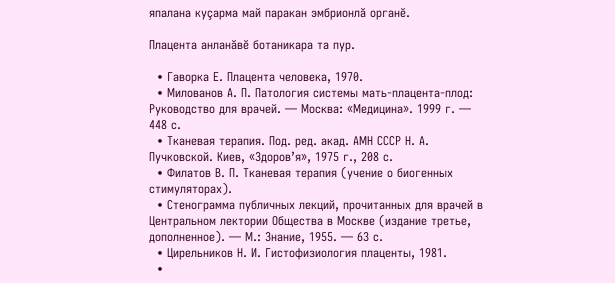япалана куçарма май паракан эмбрионлă органĕ.

Плацента анланăвĕ ботаникара та пур.

  • Гаворка Е. Плацента человека, 1970.
  • Милованов А. П. Патология системы мать-плацента-плод: Руководство для врачей. — Москва: «Медицина». 1999 г. — 448 с.
  • Тканевая терапия. Под. ред. акад. АМН СССР Н. А. Пучковской. Киев, «Здоров’я», 1975 г., 208 с.
  • Филатов В. П. Тканевая терапия (учение о биогенных стимуляторах).
  • Стенограмма публичных лекций, прочитанных для врачей в Центральном лектории Общества в Москве (издание третье, дополненное). — М.: Знание, 1955. — 63 с.
  • Цирельников Н. И. Гистофизиология плаценты, 1981.
  •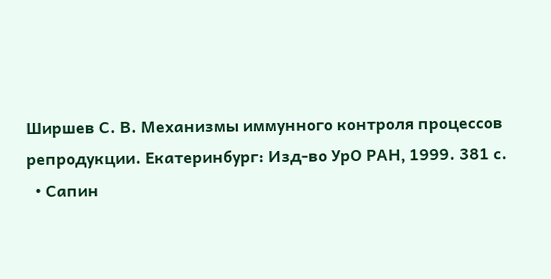Ширшев С. В. Механизмы иммунного контроля процессов репродукции. Екатеринбург: Изд-во УрО РАН, 1999. 381 с.
  • Сапин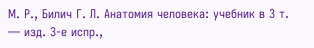М. Р., Билич Г. Л. Анатомия человека: учебник в 3 т. — изд. 3-е испр.,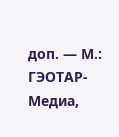доп. — М.: ГЭОТАР-Медиа,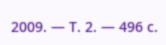2009. — Т. 2. — 496 с.